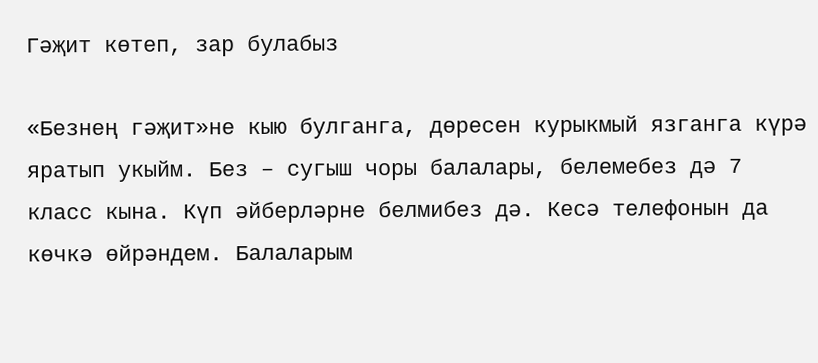Гәҗит көтеп, зар булабыз

«Безнең гәҗит»не кыю булганга, дөресен курыкмый язганга күрә яратып укыйм. Без – сугыш чоры балалары, белемебез дә 7 класс кына. Күп әйберләрне белмибез дә. Кесә телефонын да көчкә өйрәндем. Балаларым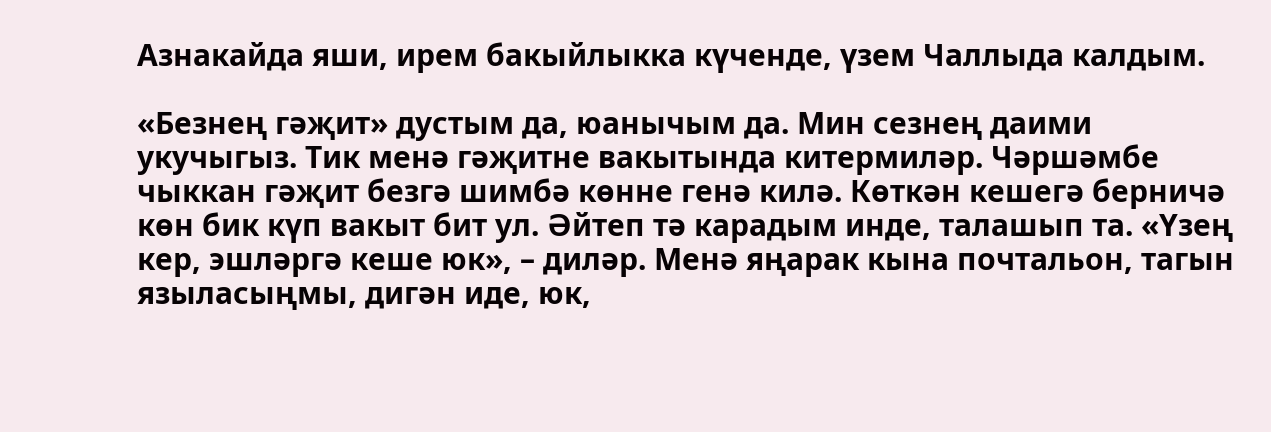Азнакайда яши, ирем бакыйлыкка күченде, үзем Чаллыда калдым.

«Безнең гәҗит» дустым да, юанычым да. Мин сезнең даими укучыгыз. Тик менә гәҗитне вакытында китермиләр. Чәршәмбе чыккан гәҗит безгә шимбә көнне генә килә. Көткән кешегә берничә көн бик күп вакыт бит ул. Әйтеп тә карадым инде, талашып та. «Үзең кер, эшләргә кеше юк», – диләр. Менә яңарак кына почтальон, тагын языласыңмы, дигән иде, юк,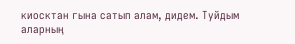киосктан гына сатып алам, дидем. Туйдым аларның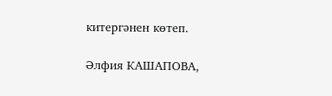китергәнен көтеп.

Әлфия КАШАПОВА,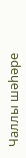Чаллы шәһәре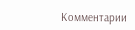Комментарии